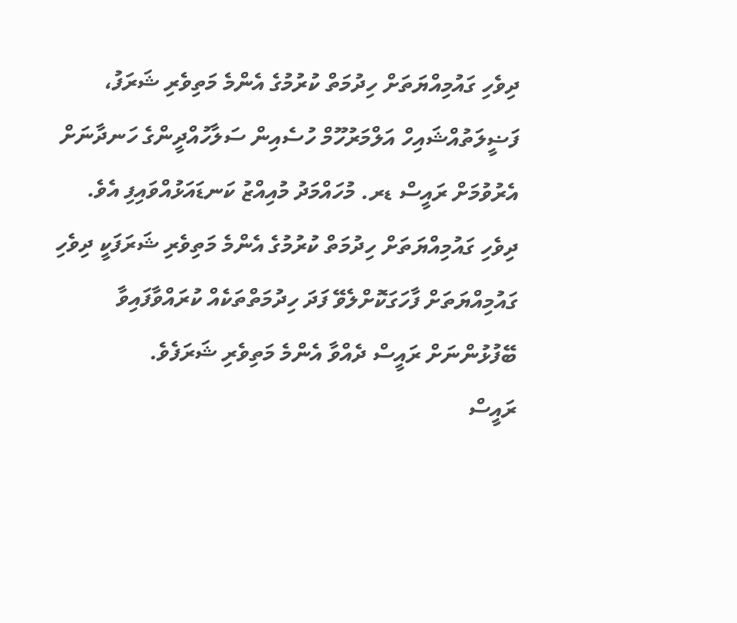ދިވެހި ގައުމިއްޔަތަށް ހިދުމަތް ކުރުމުގެ އެންމެ މަތިވެރި ޝަރަފު، ފަޟީލަތުއްޝައިހް އަލްމަރުހޫމް ހުސެއިން ސަލާހުއްދީންގެ ހަނދާނަށް އެރުވުމަށް ރައީސް ޑރ. މުހައްމަދު މުއިއްޒު ކަނޑައަޅުއްވައިފި އެވެ.
ދިވެހި ގައުމިއްޔަތަށް ހިދުމަތް ކުރުމުގެ އެންމެ މަތިވެރި ޝަރަފަކީ ދިވެހި ގައުމިއްޔަތަށް ފާހަގަކޮށްލެވޭ ފަދަ ހިދުމަތްތަކެއް ކުރައްވާފައިވާ ބޭފުޅުންނަށް ރައީސް ދެއްވާ އެންމެ މަތިވެރި ޝަރަފެވެ.
ރައީސް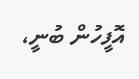އޮފީހުން ބުނީ،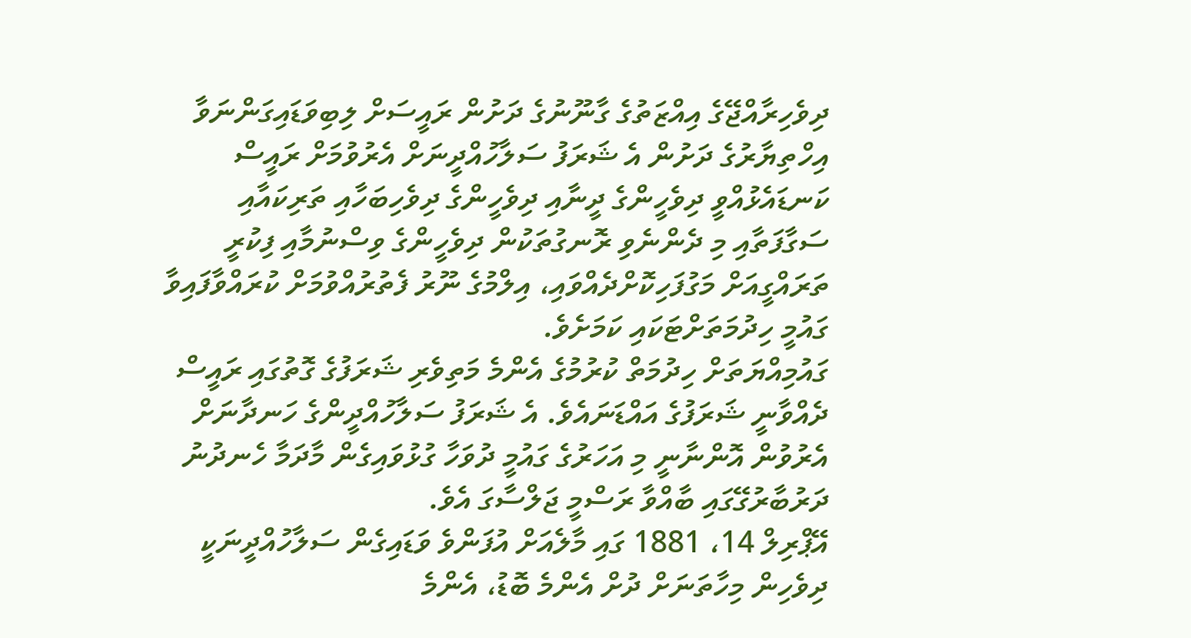ދިވެހިރާއްޖޭގެ އިއްޒަތުގެ ގާނޫނުގެ ދަށުން ރައީސަށް ލިބިވަޑައިގަންނަވާ އިހްތިޔާރުގެ ދަށުން އެ ޝަރަފު ސަލާހުއްދީނަށް އެރުވުމަށް ރައީސް ކަނޑައެޅުއްވީ ދިވެހީންގެ ދީނާއި ދިވެހީންގެ ދިވެހިބަހާއި ތަރިކައާއި ސަގާފަތާއި މި ދެންނެވި ރޮނގުތަކުން ދިވެހީންގެ ވިސްނުމާއި ފިކުރީ ތަރައްގީއަށް މަގުފަހިކޮށްދެއްވައި، އިލްމުގެ ނޫރު ފެތުރުއްވުމަށް ކުރައްވާފައިވާ ގައުމީ ހިދުމަތަށްޓަކައި ކަމަށެވެ.
ގައުމިއްޔަތަށް ހިދުމަތް ކުރުމުގެ އެންމެ މަތިވެރި ޝަރަފުގެ ގޮތުގައި ރައީސް ދެއްވާނީ ޝަރަފުގެ އައްޑަނައެވެ. އެ ޝަރަފު ސަލާހުއްދީންގެ ހަނދާނަށް އެރުވުން އޮންނާނީ މި އަހަރުގެ ގައުމީ ދުވަހާ ގުޅުވައިގެން މާދަމާ ހެނދުނު ދަރުބާރުގޭގައި ބާއްވާ ރަސްމީ ޖަލްސާގަ އެވެ.
އޭޕްރިލް 14، 1881 ގައި މާލެއަށް އުފަންވެ ވަޑައިގެން ސަލާހުއްދީނަކީ ދިވެހިން މިހާތަނަށް ދުށް އެންމެ ބޮޑު، އެންމެ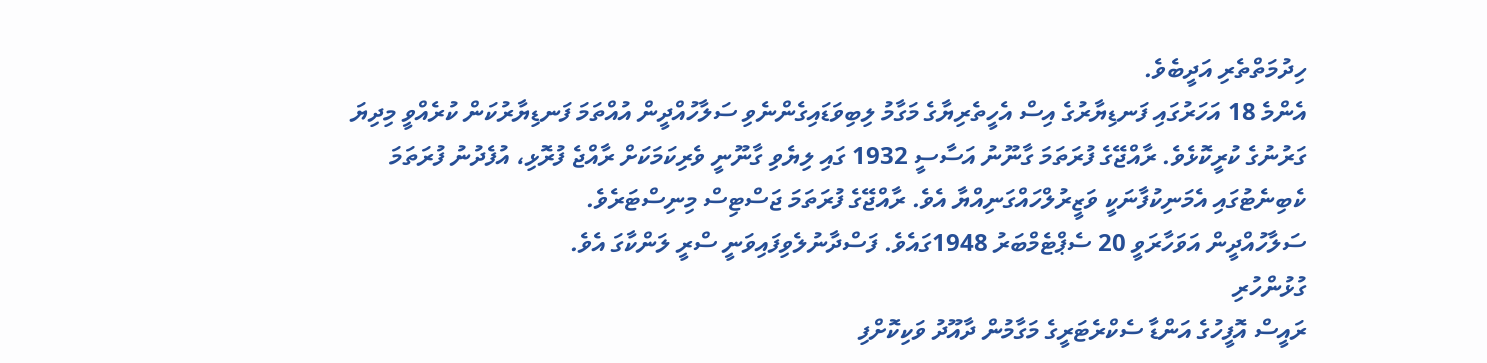ހިދުމަތްތެރި އަދީބެވެ.
އެންމެ 18 އަހަރުގައި ފަނޑިޔާރުގެ އިސް އެހީތެރިޔާގެ މަގާމު ލިބިވަޑައިގެންނެވި ސަލާހުއްދީން އުއްތަމަ ފަނޑިޔާރުކަން ކުރެއްވީ މިދިޔަ ގަރުނުގެ ކުރީކޮޅެވެ. ރާއްޖޭގެ ފުރަތަމަ ގާނޫނު އަސާސީ 1932 ގައި ލިޔެވި ގާނޫނީ ވެރިކަމަކަށް ރާއްޖެ ފުރޮޅި، އުފެދުނު ފުރަތަމަ ކެބިނެޓުގައި އެމަނިކުފާނަކީ ވަޒީރުލްހައްގަނިއްޔާ އެވެ. ރާއްޖޭގެ ފުރަތަމަ ޖަސްޓިސް މިނިސްޓަރެވެ.
ސަލާހުއްދީން އަވަހާރަވީ 20 ސެޕްޓެމްބަރު 1948ގައެވެ. ފަސްދާނުލެވިފައިވަނީ ސްރީ ލަންކާގަ އެވެ.
ގުޅުންހުރި
ރައީސް އޮފީހުގެ އަންޑާ ސެކްރެޓަރީގެ މަގާމުން ދާއޫދު ވަކިކޮށްފި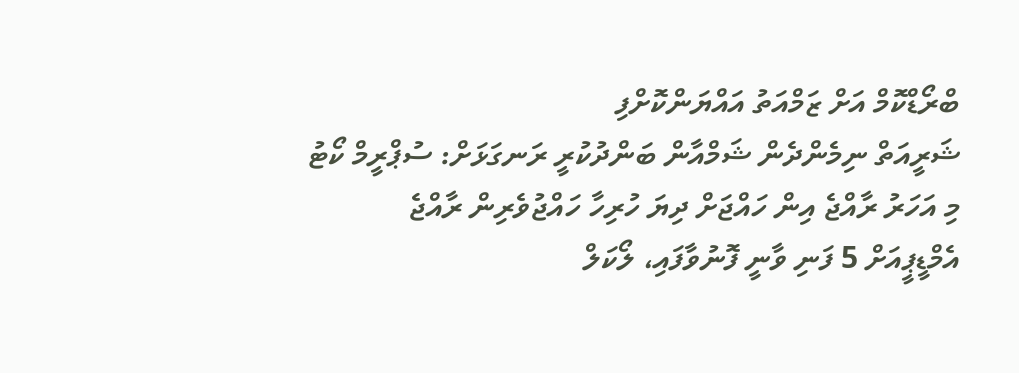ބްރޯޑްކޮމް އަށް ޒަމްއަތު އައްޔަންކޮށްފި
ޝަރީއަތް ނިމެންދެން ޝަމްއާން ބަންދުކުރީ ރަނގަޅަށް: ސުޕްރީމް ކޯޓު
މި އަހަރު ރާއްޖެ އިން ހައްޖަށް ދިޔަ ހުރިހާ ހައްޖުވެރިން ރާއްޖެ
އެމްޑީޕީއަށް 5 ފަނި ވާނީ ފޮނުވާފައި، ލޯކަލް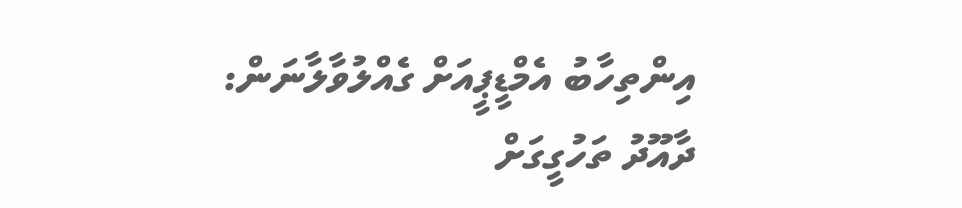އިންތިހާބު އެމްޑީޕީއަށް ގެއްލުވާލާނަން:
ދާއޫދު ތަހުގީގަށް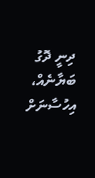ދިނީ ދޮގު ބަޔާނެއް، އިހުސާނަށް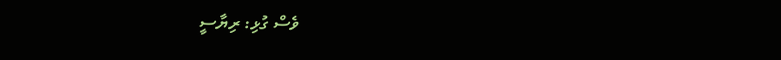ވެސް ގުޅި: ރިޔާސީ